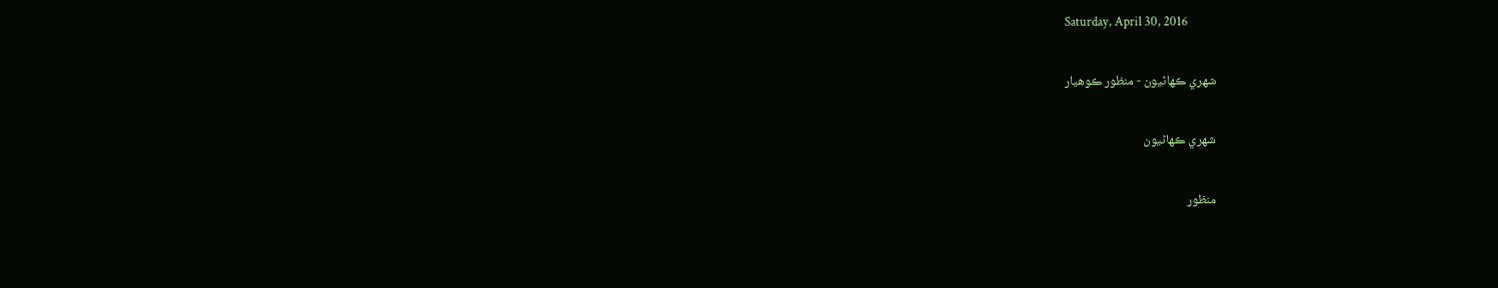Saturday, April 30, 2016

شهري ڪهاڻيون - منظور ڪوھيار

شهري ڪهاڻيون

منظور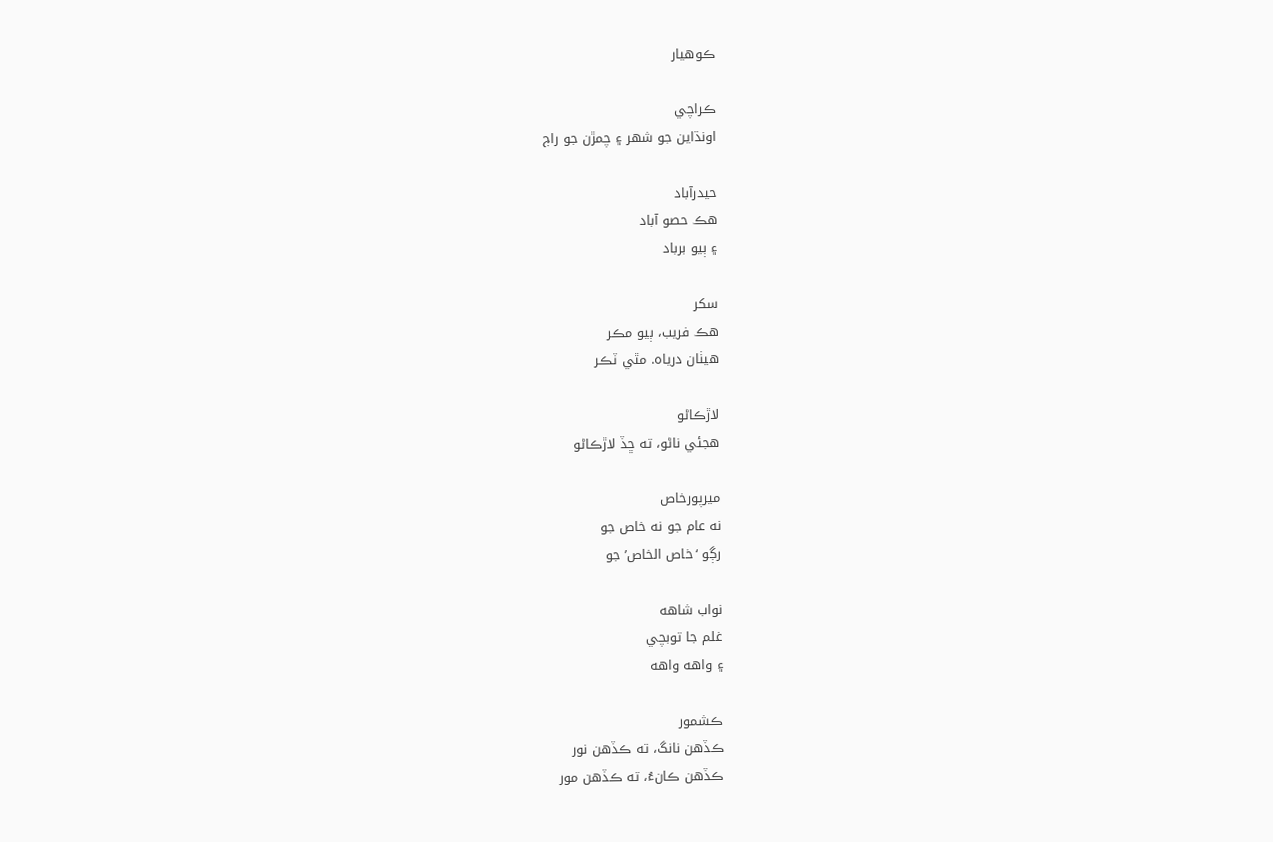ڪوھيار

ڪراچي
اونڌاين جو شهر ۽ چمڙن جو راڄ

حيدرآباد
هڪ حصو آباد
۽ ٻيو برباد

سکر
هڪ فريب، ٻيو مڪر
هيٺان درياه. مٿي ٽڪر

لاڙڪاڻو
هجئي ناڻو، ته ڇڏ لاڙڪاڻو

ميرپورخاص
نه عام جو نه خاص جو
رڳو ‘خاص الخاص’ جو

نواب شاهه
غلم جا توبچي
۽ واهه واهه

ڪشمور
ڪڏهن نانگ، ته ڪڏهن نور
ڪڏهن ڪانءُ، ته ڪڏهن مور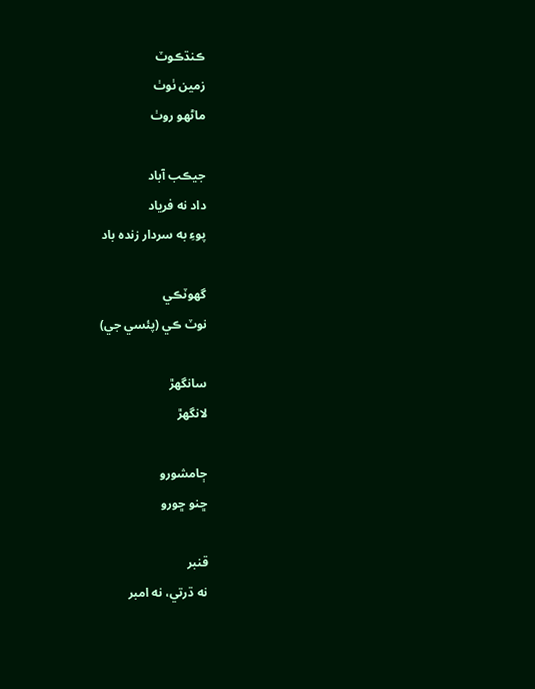ڪنڌڪوٽ
زمين ٺوٺ
ماڻهو روٺ

جيڪب آباد
داد نه فرياد
پوءِ به سردار زنده باد

گھوٽڪي
نوٽ ڪي (پئسي جي)

سانگھڙ
لانگھڙ

ڄامشورو
ڇنو ڇورو

قنبر
نه ڌرتي، نه امبر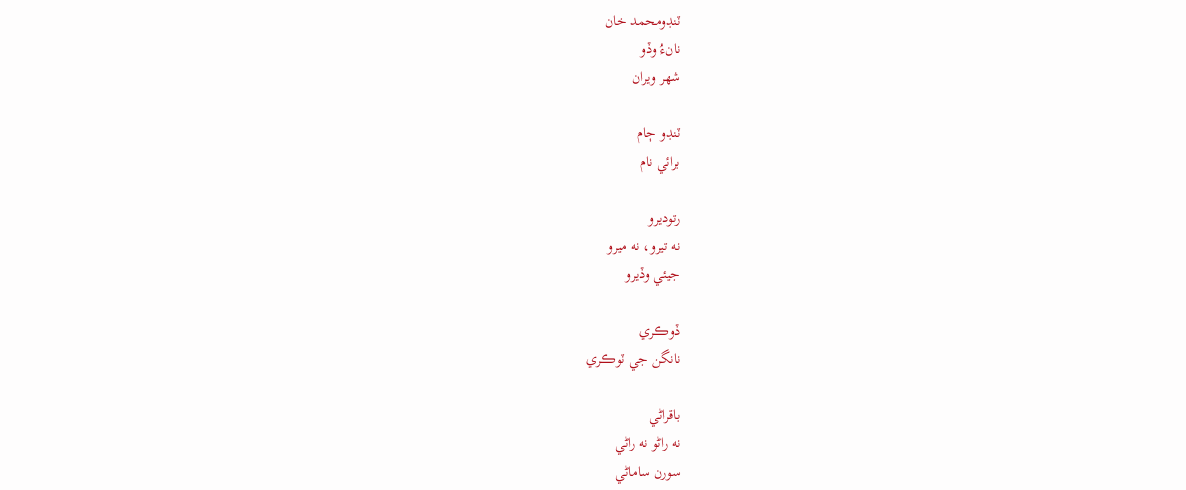ٽنڊومحمد خان
نانءُ وڏو
شهر ويران

ٽنڊو ڄام
برائي نام

رتوديرو
نه تيرو، نه ميرو
جيئي وڏيرو

ڏوڪري
نانگن جي ٽوڪري

باقراڻي
نه راڻو نه راڻي
سورن ساماڻي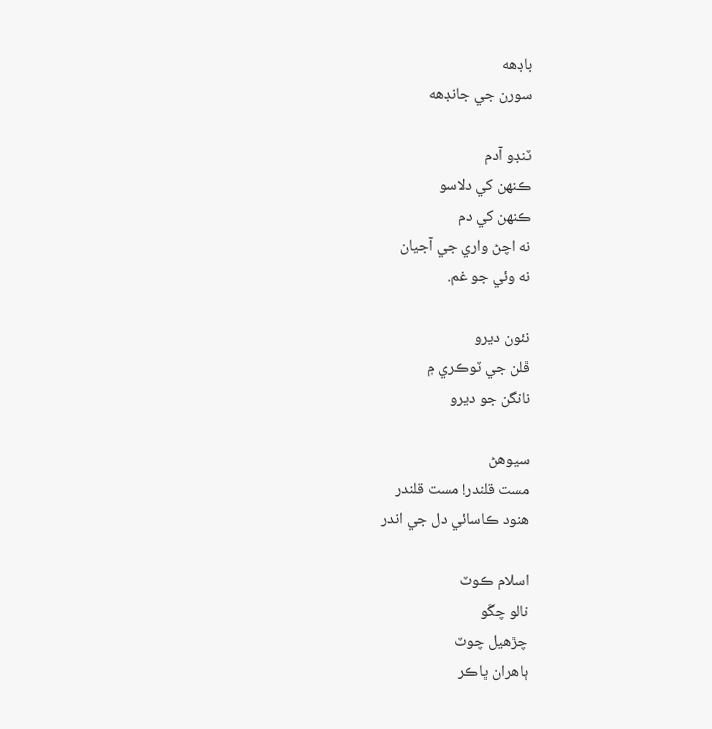باڊهه
سورن جي جانڊهه

ٽنڊو آدم
ڪنهن کي دلاسو
ڪنهن کي دم
نه اچڻ واري جي آجيان
نه وئي جو غم.

نئون ديرو
ڦلن جي ٽوڪري ۾
نانگن جو ديرو

سيوهڻ
مست قلندر! مست قلندر
هنود ڪاسائي دل جي اندر

اسلام ڪوٽ
نالو چڱو
چڙهيل چوٽ
ٻاهران ڀاڪر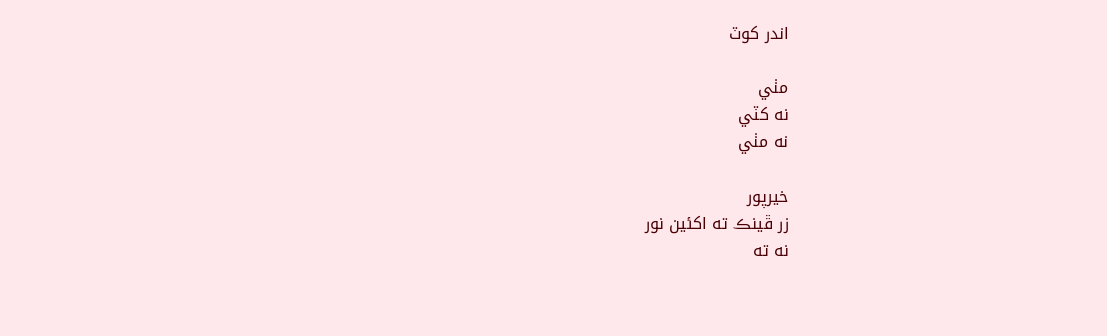اندر کوٽ

مٺي
نه کٽي
نه مٺي

خيرپور
زر ڦينڪ ته اکئين نور
نه ته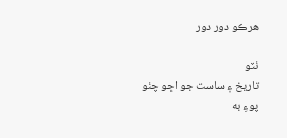هرڪو دور دور

ٺٽو
تاريخ ۽ ساست جو اڇو چٺو
پوءِ به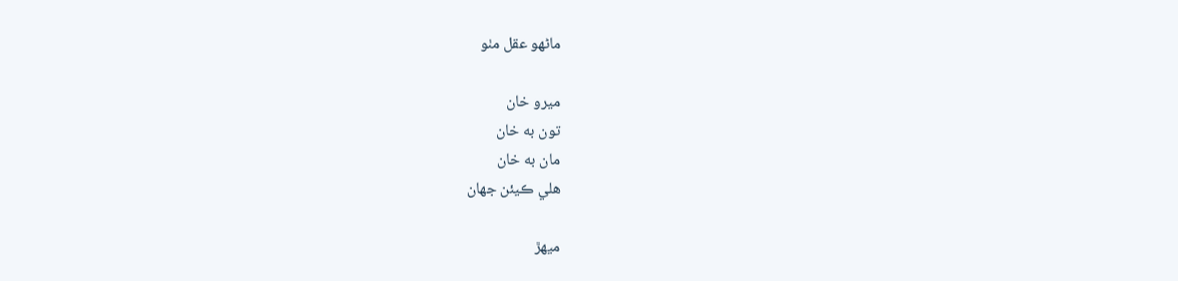ماڻهو عقل مٺو

ميرو خان
تون به خان
مان به خان
هلي ڪيئن جهان

ميهڙ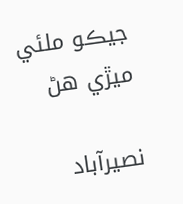جيڪو ملئي
ميڙي هڻ

نصيرآباد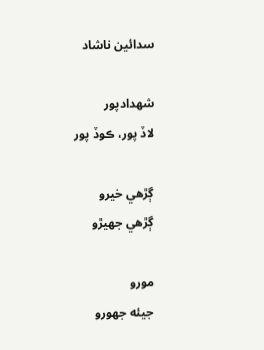سدائين ناشاد

شهدادپور
لاڏ پور، ڪوڏ پور

ڳڙهي خيرو
ڳڙهي جھيڙو

مورو
جيئه جھورو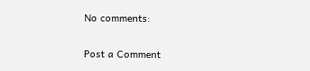No comments:

Post a Comment